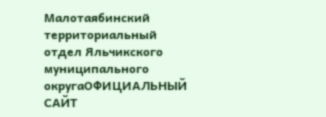Малотаябинский территориальный отдел Яльчикского муниципального округаОФИЦИАЛЬНЫЙ САЙТ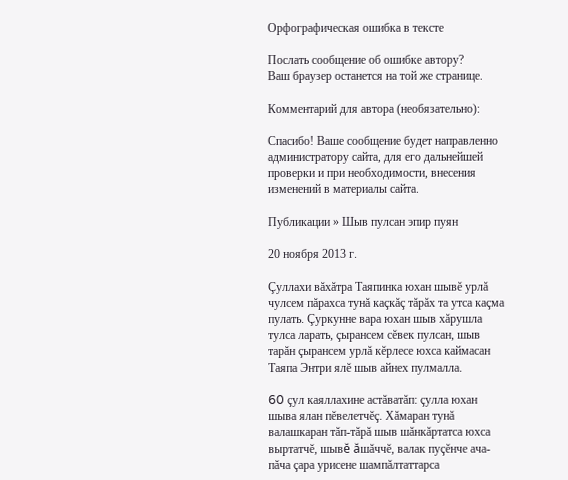Орфографическая ошибка в тексте

Послать сообщение об ошибке автору?
Ваш браузер останется на той же странице.

Комментарий для автора (необязательно):

Спасибо! Ваше сообщение будет направленно администратору сайта, для его дальнейшей проверки и при необходимости, внесения изменений в материалы сайта.

Публикации » Шыв пулсан эпир пуян

20 ноября 2013 г.

Çуллахи вăхăтра Таяпинка юхан шывĕ урлă чулсем пăрахса тунă каçкăç тăрăх та утса каçма пулать. Çуркунне вара юхан шыв хăрушла тулса ларать, çырансем сĕвек пулсан, шыв тарăн çырансем урлă кĕрлесе юхса каймасан Таяпа Энтри ялĕ шыв айнех пулмалла.

60 çул каяллахине астăватăп: çулла юхан шыва ялан пĕвелетчĕç. Хăмаран тунă валашкаран тăп-тăрă шыв шăнкăртатса юхса выртатчĕ, шывĕ ăшăччĕ, валак пуçĕнче ача-пăча çара урисене шампăлтаттарса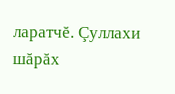ларатчĕ. Çуллахи шăрăх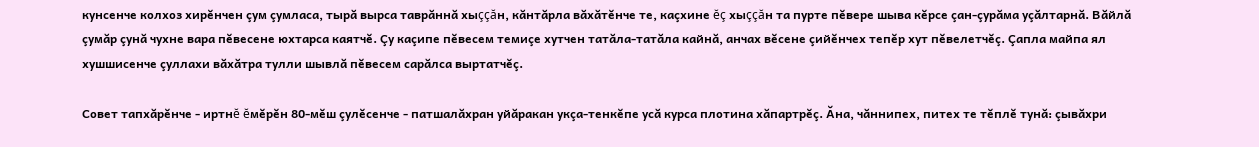кунсенче колхоз хирĕнчен çум çумласа, тырă вырса таврăннă хыççăн, кăнтăрла вăхăтĕнче те, каçхине ĕç хыççăн та пурте пĕвере шыва кĕрсе çан-çурăма уçăлтарнă. Вăйлă çумăр çунă чухне вара пĕвесене юхтарса каятчĕ. Çу каçипе пĕвесем темиçе хутчен татăла-татăла кайнă, анчах вĕсене çийĕнчех тепĕр хут пĕвелетчĕç. Çапла майпа ял хушшисенче çуллахи вăхăтра тулли шывлă пĕвесем сарăлса выртатчĕç.

Совет тапхăрĕнче - иртнĕ ĕмĕрĕн 80-мĕш çулĕсенче - патшалăхран уйăракан укçа-тенкĕпе усă курса плотина хăпартрĕç. Ăна, чăннипех, питех те тĕплĕ тунă: çывăхри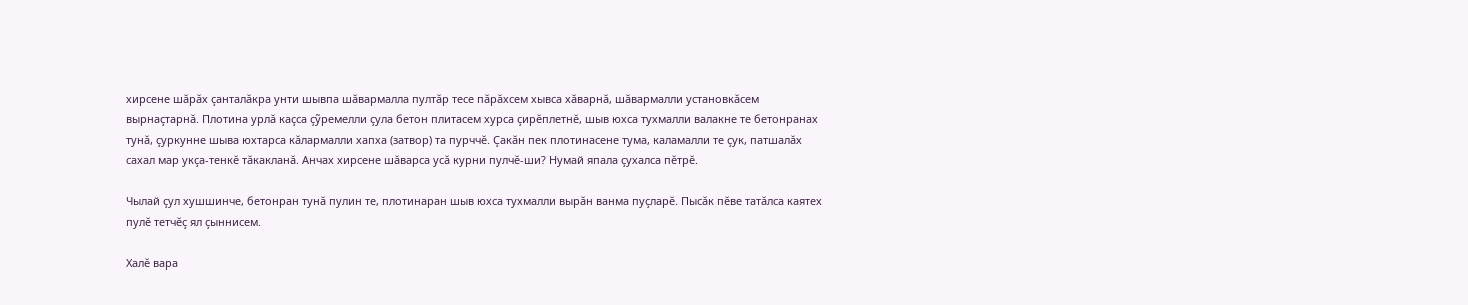хирсене шăрăх çанталăкра унти шывпа шăвармалла пултăр тесе пăрăхсем хывса хăварнă, шăвармалли установкăсем вырнаçтарнă. Плотина урлă каçса çỹремелли çула бетон плитасем хурса çирĕплетнĕ, шыв юхса тухмалли валакне те бетонранах тунă, çуркунне шыва юхтарса кăлармалли хапха (затвор) та пурччĕ. Çакăн пек плотинасене тума, каламалли те çук, патшалăх сахал мар укçа-тенкĕ тăкакланă. Анчах хирсене шăварса усă курни пулчĕ-ши? Нумай япала çухалса пĕтрĕ.

Чылай çул хушшинче, бетонран тунă пулин те, плотинаран шыв юхса тухмалли вырăн ванма пуçларĕ. Пысăк пĕве татăлса каятех пулĕ тетчĕç ял çыннисем.

Халĕ вара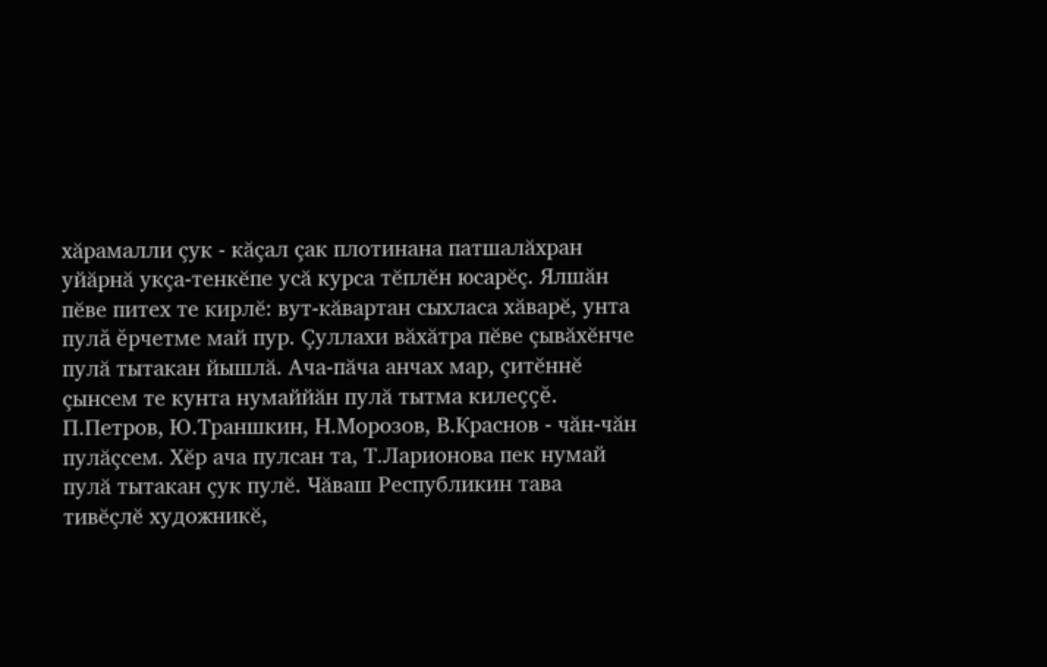хăрамалли çук - кăçал çак плотинана патшалăхран уйăрнă укçа-тенкĕпе усă курса тĕплĕн юсарĕç. Ялшăн пĕве питех те кирлĕ: вут-кăвартан сыхласа хăварĕ, унта пулă ĕрчетме май пур. Çуллахи вăхăтра пĕве çывăхĕнче пулă тытакан йышлă. Ача-пăча анчах мар, çитĕннĕ çынсем те кунта нумаййăн пулă тытма килеççĕ. П.Петров, Ю.Траншкин, Н.Морозов, В.Краснов - чăн-чăн пулăçсем. Хĕр ача пулсан та, Т.Ларионова пек нумай пулă тытакан çук пулĕ. Чăваш Республикин тава тивĕçлĕ художникĕ,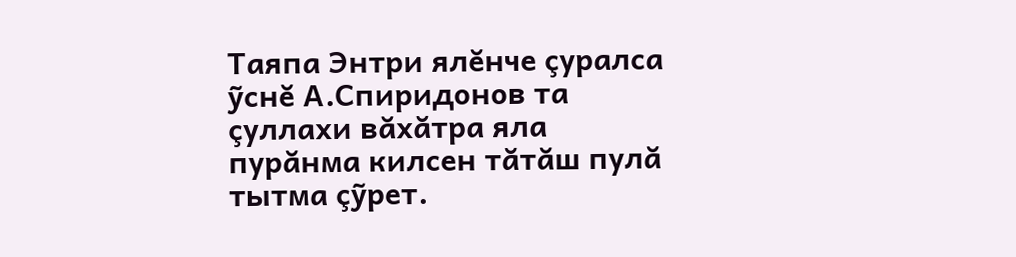Таяпа Энтри ялĕнче çуралса ỹснĕ А.Спиридонов та çуллахи вăхăтра яла пурăнма килсен тăтăш пулă тытма çỹрет.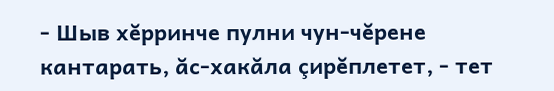- Шыв хĕрринче пулни чун-чĕрене кантарать, ăс-хакăла çирĕплетет, - тет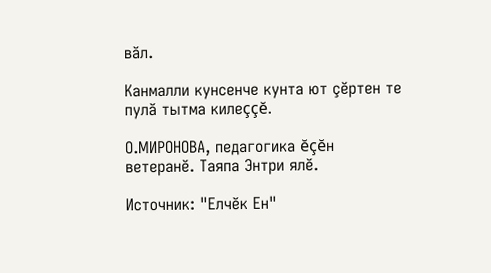вăл.

Канмалли кунсенче кунта ют çĕртен те пулă тытма килеççĕ.

О.МИРОНОВА, педагогика ĕçĕн ветеранĕ. Таяпа Энтри ялĕ.

Источник: "Елчĕк Ен"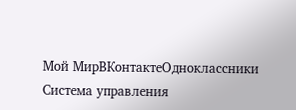Мой МирВКонтактеОдноклассники
Система управления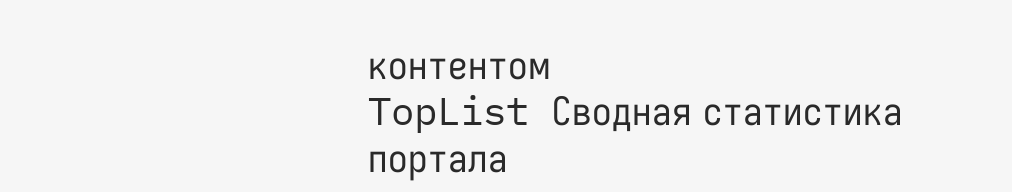контентом
TopList Сводная статистика портала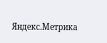Яндекс.Метрика